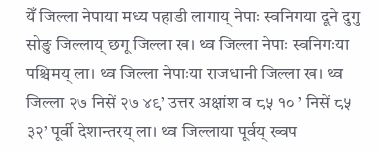येँ जिल्ला नेपाया मध्य पहाडी लागाय् नेपाः स्वनिगया दूने दुगु सोङु जिल्लाय् छगू जिल्ला ख। थ्व जिल्ला नेपाः स्वनिगःया पश्चिमय् ला। थ्व जिल्ला नेपाःया राजधानी जिल्ला ख। थ्व जिल्ला २७ निसें २७ ४९’ उत्तर अक्षांश व ८५ १० ’ निसें ८५ ३२’ पूर्वी देशान्तरय् ला। थ्व जिल्लाया पूर्वय् ख्वप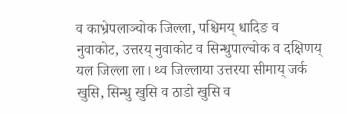व काभ्रेपलाञ्चोक जिल्ला, पश्चिमय् धादिङ व नुवाकोट, उत्तरय् नुवाकोट व सिन्धुपाल्चोक व दक्षिणय् यल जिल्ला ला। थ्व जिल्लाया उत्तरया सीमाय् जर्क खुसि, सिन्धु खुसि व ठाडो खुसि व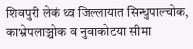शिवपुरी लेकं थ्व जिल्लायात सिन्धुपाल्चोक, काभ्रेपलाञ्चोक व नुवाकोटया सीमा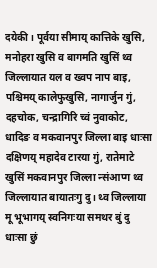दयेकी। पूर्वया सीमाय् कात्तिके खुसि, मनोहरा खुसि व बागमति खुसिं थ्व जिल्लायात यल व ख्वप नाप बाइ, पश्चिमय् कालेफुखुसि, नागार्जुन गुं, दहचोक, चन्द्रागिरि च्वं नुवाकोट, धादिङ व मकवानपुर जिल्ला बाइ धाःसा दक्षिणय् महादेव टारया गुं, रातेमाटे खुसिं मकवानपुर जिल्ला न्संआप्ग थ्व जिल्लायात बायातःगु दु। थ्व जिल्लाया मू भूभागय् स्वनिगःया समथर बुं दु धाःसा छुं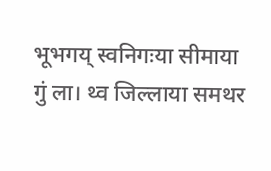भूभगय् स्वनिगःया सीमाया गुं ला। थ्व जिल्लाया समथर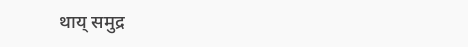थाय् समुद्र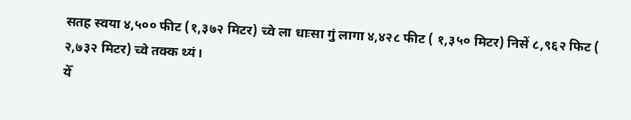सतह स्वया ४,५०० फीट (१,३७२ मिटर) च्वे ला धाःसा गुं लागा ४,४२८ फीट ( १,३५० मिटर) निसें ८,९६२ फिट ( २,७३२ मिटर) च्वे तक्क थ्यं।
येँ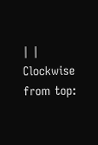| |
Clockwise from top: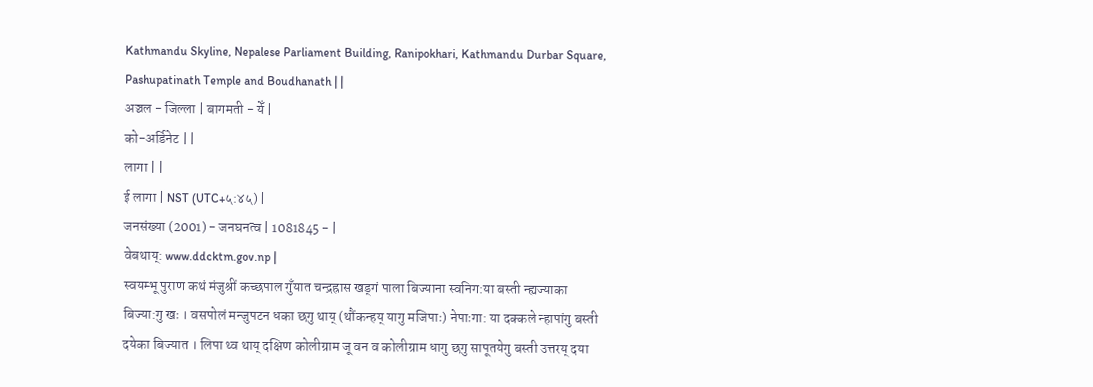Kathmandu Skyline, Nepalese Parliament Building, Ranipokhari, Kathmandu Durbar Square, Pashupatinath Temple and Boudhanath | |
अञ्चल - जिल्ला | बागमती - येँ |
को-अर्डिनेट | |
लागा | |
ई लागा | NST (UTC+५:४५) |
जनसंख्या (2001) - जनघनत्व | 1081845 - |
वेबथाय्: www.ddcktm.gov.np |
स्वयम्भू पुराण कथं मंजुश्रीं कच्छपाल गुँयात चन्द्रह्रास खड्गं पाला बिज्याना स्वनिग:या बस्ती न्ह्यज्याका बिज्या:गु खः । वसपोलं मन्जुपटन धका छगु थाय् (थौंकन्हय् यागु मजिपाः) नेपाःगा: या दक्कले न्हापांगु बस्ती दयेका बिज्यात । लिपा थ्व थाय् दक्षिण कोलीग्राम जू वन व कोलीग्राम धागु छगु सापूतयेगु बस्ती उत्तरय् दया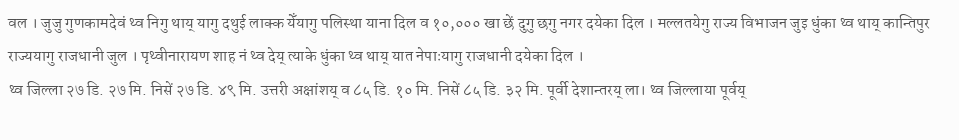वल । जुजु गुणकामदेवं थ्व निगु थाय् यागु दथुई लाक्क येँयागु पलिस्था याना दिल व १०,००० खा छें दुगु छगु नगर दयेका दिल । मल्लतयेगु राज्य विभाजन जुइ धुंका थ्व थाय् कान्तिपुर राज्ययागु राजधानी जुल । पृथ्वीनारायण शाह नं थ्व देय् त्याके धुंका थ्व थाय् यात नेपाःयागु राजधानी दयेका दिल ।
थ्व जिल्ला २७ डि. २७ मि. निसें २७ डि. ४९ मि. उत्तरी अक्षांशय् व ८५ डि. १० मि. निसें ८५ डि. ३२ मि. पूर्वी देशान्तरय् ला। थ्व जिल्लाया पूर्वय्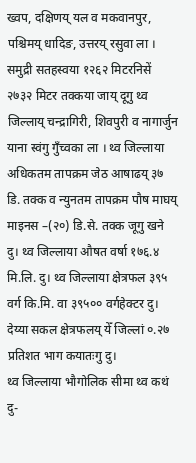ख्वप, दक्षिणय् यल व मकवानपुर, पश्चिमय् धादिङ, उत्तरय् रसुवा ला । समुद्री सतहस्वया १२६२ मिटरनिसें २७३२ मिटर तक्कया जाय् दूगु थ्व जिल्लाय् चन्द्रागिरी, शिवपुरी व नागार्जुन याना स्वंगु गुँच्वका ला । थ्व जिल्लाया अधिकतम तापक्रम जेठ आषाढय् ३७ डि. तक्क व न्युनतम तापक्रम पौष माघय् माइनस –(२०) डि.से. तक्क जूगु खने दु। थ्व जिल्लाया औषत वर्षा १७६.४ मि.लि. दु। थ्व जिल्लाया क्षेत्रफल ३९५ वर्ग कि.मि. वा ३९५०० वर्गहेक्टर दु। देय्या सकल क्षेत्रफलय् येँ जिल्लां ०.२७ प्रतिशत भाग कयातःगु दु।
थ्व जिल्लाया भौगोलिक सीमा थ्व कथं दु-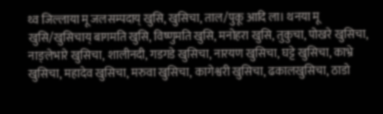थ्व जिल्लाया मू जलसम्पदाय् खुसि, खुसिचा, ताल/पुकू आदि ला। थनया मू खुसि/खुसिचाय् बागमति खुसि, विष्णुमति खुसि, मनोहरा खुसि, तुकुचा, पोखरे खुसिचा, नाङ्लेभारे खुसिचा, शालीनदी, गडगडे खुसिचा, नारयण खुसिचा, घट्टे खुसिचा, काभ्रे खुसिचा, महादेव खुसिचा, मरुवा खुसिचा, कागेश्वरी खुसिचा, ढकालखुसिचा, ठाडो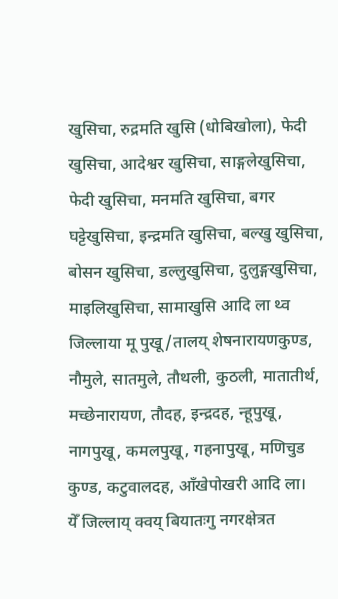खुसिचा, रुद्रमति खुसि (धोबिखोला), फेदी खुसिचा, आदेश्वर खुसिचा, साङ्गलेखुसिचा, फेदी खुसिचा, मनमति खुसिचा, बगर घट्टेखुसिचा, इन्द्रमति खुसिचा, बल्खु खुसिचा, बोसन खुसिचा, डल्लुखुसिचा, दुलुङ्गखुसिचा, माइलिखुसिचा, सामाखुसि आदि ला थ्व जिल्लाया मू पुखू/तालय् शेषनारायणकुण्ड, नौमुले, सातमुले, तौथली, कुठली, मातातीर्थ, मच्छेनारायण, तौदह, इन्द्रदह, न्हूपुखू, नागपुखू, कमलपुखू, गहनापुखू, मणिचुड कुण्ड, कटुवालदह, आँखेपोखरी आदि ला।
येँ जिल्लाय् क्वय् बियातःगु नगरक्षेत्रत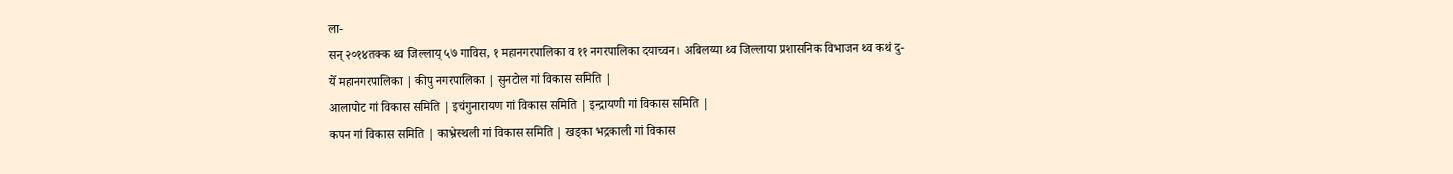ला-
सन् २०१४तक्क थ्व जिल्लाय् ५७ गाविस, १ महानगरपालिका व ११ नगरपालिका दयाच्वन। अबिलय्या थ्व जिल्लाया प्रशासनिक विभाजन थ्व कथं दु-
येँ महानगरपालिका | कीपु नगरपालिका | सुनटोल गां विकास समिति |
आलापोट गां विकास समिति | इचंगुनारायण गां विकास समिति | इन्द्रायणी गां विकास समिति |
कपन गां विकास समिति | काभ्रेस्थली गां विकास समिति | खड्का भद्रकाली गां विकास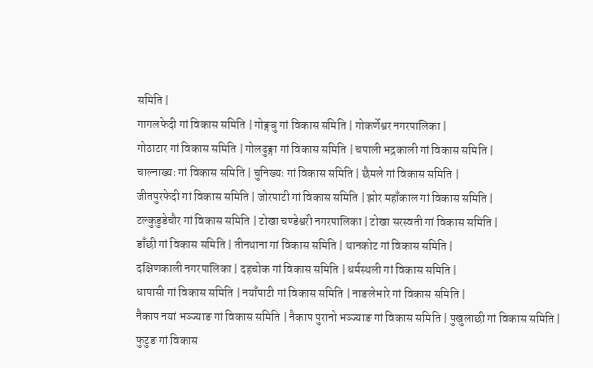समिति |
गागलफेदी गां विकास समिति | गोङ्गबु गां विकास समिति | गोकर्णेश्वर नगरपालिका |
गोठाटार गां विकास समिति | गोलढुङ्गा गां विकास समिति | चपाली भद्रकाली गां विकास समिति |
चाल्नाख्यः गां विकास समिति | चुनिख्यः गां विकास समिति | छैमले गां विकास समिति |
जीतपुरफेदी गां विकास समिति | जोरपाटी गां विकास समिति | झोर महाँकाल गां विकास समिति |
टल्कुडुडेचौर गां विकास समिति | टोखा चण्डेश्वरी नगरपालिका | टोखा सरस्वती गां विकास समिति |
डाँछी गां विकास समिति | तीनथाना गां विकास समिति | थानकोट गां विकास समिति |
दक्षिणकाली नगरपालिका | दहचोक गां विकास समिति | धर्मस्थली गां विकास समिति |
धापासी गां विकास समिति | नयाँपाटी गां विकास समिति | नाङलेभारे गां विकास समिति |
नैकाप नयां भञ्ज्याङ गां विकास समिति | नैकाप पुरानो भञ्ज्याङ गां विकास समिति | पुखुलाछी गां विकास समिति |
फुटुङ गां विकास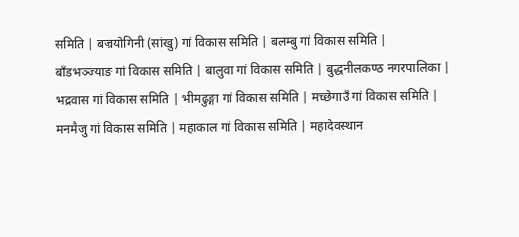समिति | बज्रयोगिनी (सांखु) गां विकास समिति | बलम्बु गां विकास समिति |
बाँडभञ्ज्याङ गां विकास समिति | बालुवा गां विकास समिति | बुद्धनीलकण्ठ नगरपालिका |
भद्रवास गां विकास समिति | भीमढुङ्गा गां विकास समिति | मच्छेगाउँ गां विकास समिति |
मनमैजु गां विकास समिति | महाकाल गां विकास समिति | महादेवस्थान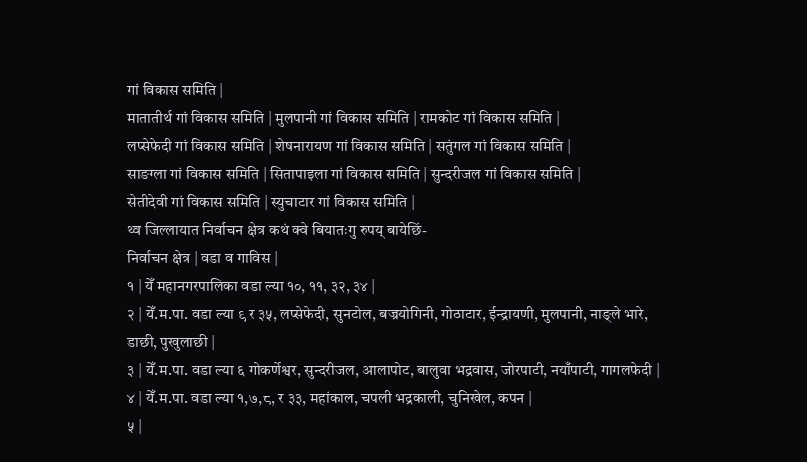गां विकास समिति |
मातातीर्थ गां विकास समिति | मुलपानी गां विकास समिति | रामकोट गां विकास समिति |
लप्सेफेदी गां विकास समिति | शेषनारायण गां विकास समिति | सतुंगल गां विकास समिति |
साङग्ला गां विकास समिति | सितापाइला गां विकास समिति | सुन्दरीजल गां विकास समिति |
सेतीदेवी गां विकास समिति | स्युचाटार गां विकास समिति |
थ्व जिल्लायात निर्वाचन क्षेत्र कथं क्वे बियातःगु रुपय् बायेछिं-
निर्वाचन क्षेत्र | वडा व गाविस |
१ | येँ महानगरपालिका वडा ल्या १०, ११, ३२, ३४ |
२ | येँ.म.पा. वडा ल्या ९ र ३५, लप्सेफेदी, सुनटोल, बज्रयोगिनी, गोठाटार, ईन्द्रायणी, मुलपानी, नाङ्ले भारे, डाछी, पुखुलाछी |
३ | येँ.म.पा. वडा ल्या ६ गोकर्णेश्वर, सुन्दरीजल, आलापोट, बालुवा भद्रवास, जोरपाटी, नयाँपाटी, गागलफेदी |
४ | येँ.म.पा. वडा ल्या १,७,८, र ३३, महांकाल, चपली भद्रकाली, चुनिखेल, कपन |
५ |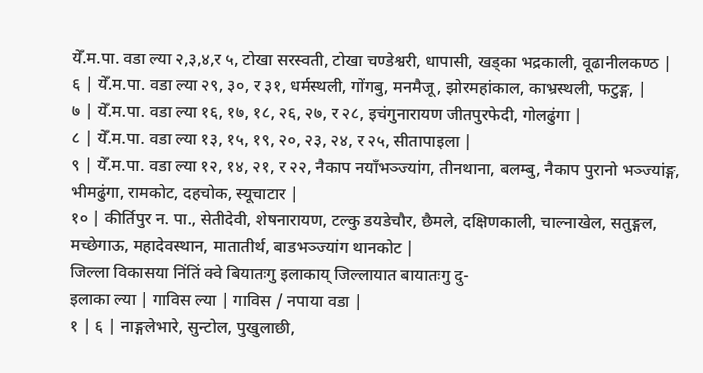येँ.म.पा. वडा ल्या २,३,४,र ५, टोखा सरस्वती, टोखा चण्डेश्वरी, धापासी, खड्का भद्रकाली, वूढानीलकण्ठ |
६ | येँ.म.पा. वडा ल्या २९, ३०, र ३१, धर्मस्थली, गोंगबु, मनमैजू, झोरमहांकाल, काभ्रस्थली, फटुङ्ग, |
७ | येँ.म.पा. वडा ल्या १६, १७, १८, २६, २७, र २८, इचंगुनारायण जीतपुरफेदी, गोलढुंगा |
८ | येँ.म.पा. वडा ल्या १३, १५, १९, २०, २३, २४, र २५, सीतापाइला |
९ | येँ.म.पा. वडा ल्या १२, १४, २१, र २२, नैकाप नयाँभञ्ज्यांग, तीनथाना, बलम्बु, नैकाप पुरानो भञ्ज्यांङ्ग, भीमढुंगा, रामकोट, दहचोक, स्यूचाटार |
१० | कीर्तिपुर न. पा., सेतीदेवी, शेषनारायण, टल्कु डयडेचौर, छैमले, दक्षिणकाली, चाल्नाखेल, सतुङ्गल, मच्छेगाऊ, महादेवस्थान, मातातीर्थ, बाडभञ्ज्यांग थानकोट |
जिल्ला विकासया निंतिं क्वे बियातःगु इलाकाय् जिल्लायात बायातःगु दु-
इलाका ल्या | गाविस ल्या | गाविस / नपाया वडा |
१ | ६ | नाङ्गलेभारे, सुन्टोल, पुखुलाछी,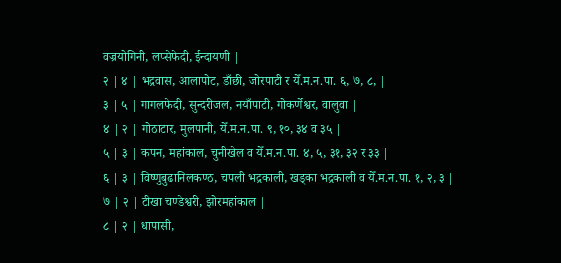वज्रयोगिनी, लप्सेफेदी, ईन्दायणी |
२ | ४ | भद्रवास, आलापोट, डाँछी, जोरपाटी र येँ.म.न.पा. ६, ७, ८, |
३ | ५ | गागलफेदी, सुन्दरीजल, नयाँपाटी, गोकर्णेश्वर, वालुवा |
४ | २ | गोठाटार, मुलपानी, येँ.म.न.पा. ९, १०, ३४ व ३५ |
५ | ३ | कपन, महांकाल, चुनीखेल व येँ.म.न.पा. ४, ५, ३१, ३२ र ३३ |
६ | ३ | विष्णुबुढानिलकण्ठ, चपली भद्रकाली, खड्का भद्रकाली व येँ.म.न.पा. १, २, ३ |
७ | २ | टीखा चण्डेश्वरी, झोरमहांकाल |
८ | २ | धापासी,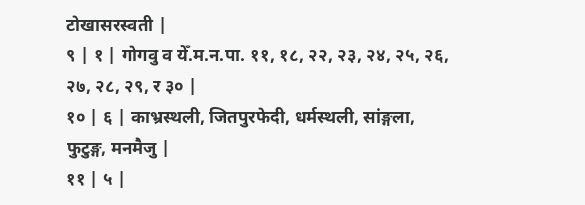टोखासरस्वती |
९ | १ | गोगवु व येँ.म.न.पा. ११, १८, २२, २३, २४, २५, २६, २७, २८, २९, र ३० |
१० | ६ | काभ्रस्थली, जितपुरफेदी, धर्मस्थली, सांङ्गला, फुटुङ्ग, मनमैजु |
११ | ५ |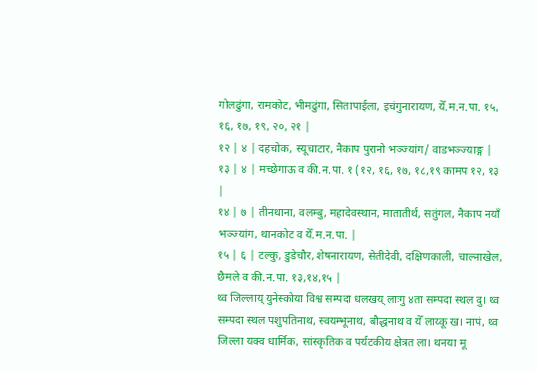गोलढुंगा, रामकोट, भीमढुंगा, सितापाईला, इचंगुनारायण, येँ.म.न.पा. १५, १६, १७, १९, २०, २१ |
१२ | ४ | दहचोक, स्यूचाटार, नैकाप पुरानो भञ्ज्यांग/ वाडभञ्ज्याङ्ग |
१३ | ४ | मच्छेगाऊ व की.न.पा. १ (१२, १६, १७, १८,१९ कामप १२, १३ |
१४ | ७ | तीनथाना, वलम्बु, महादेवस्थान, मातातीर्थ, सतुंगल, नैकाप नयाँ भञ्ज्यांग, थानकोट व येँ.म.न.पा. |
१५ | ६ | टल्कु, डुडेचौर, शेषनारायण, सेतीदेवी, दक्षिणकाली, चाल्नाखेल, छैमले व की.न.पा. १३,१४,१५ |
थ्व जिल्लाय् युनेस्कोया विश्व सम्पदा धलखय् लाःगु ४ता सम्पदा स्थल दु। थ्व सम्पदा स्थल पशुपतिनाथ, स्वयम्भूनाथ, बौद्धनाथ व येँ लाय्कू ख। नापं, थ्व जिल्ला यक्व धार्मिक, सांस्कृतिक व पर्यटकीय क्षेत्रत ला। थनया मू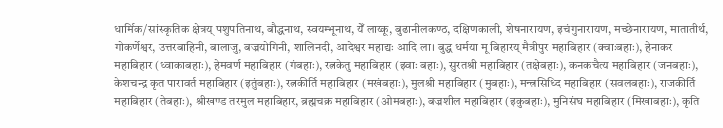धार्मिक/सांस्कृतिक क्षेत्रय् पशुपतिनाथ, बौद्धनाथ, स्वयम्भूनाथ, येँ लाय्कू, बुढानीलकण्ठ, दक्षिणकाली, शेषनारायण, इचंगुनारायण, मच्छेनारायण, मातातीर्थ, गोकर्णेश्वर, उत्तरबाहिनी, बालाजु, बज्रयोगिनी, शालिनदी, आदेश्वर महाद्यः आदि ला। बुद्ध धर्मया मू बिहारय् मैत्रीपुर महाबिहार (क्वाःबहाः), हेनाकर महाबिहार (ध्वाकाबहाः), हेमवर्ण महाबिहार (गंबहाः), रत्नकेतु महाबिहार (झ्वाः बहाः), सुरतश्री महाबिहार (तक्षेबहाः), कनकचैत्य महाबिहार (जनबहाः), केशचन्द्र कृत पारावर्त महाबिहार (इतुंबहाः), रत्नकीर्ति महाबिहार (मखंबहाः), मुलश्री महाबिहार (मुबहाः), मन्त्रसिध्दि महाबिहार (सवलबहाः), राजकीर्ति महाबिहार (तेबहाः), श्रीखण्ड तरमुल महाबिहार, ब्रह्मचक्र महाबिहार (ओमबहाः), बज्रशील महाबिहार (इकुबहाः), मुनिसंघ महाबिहार (मिखाबहाः), कृति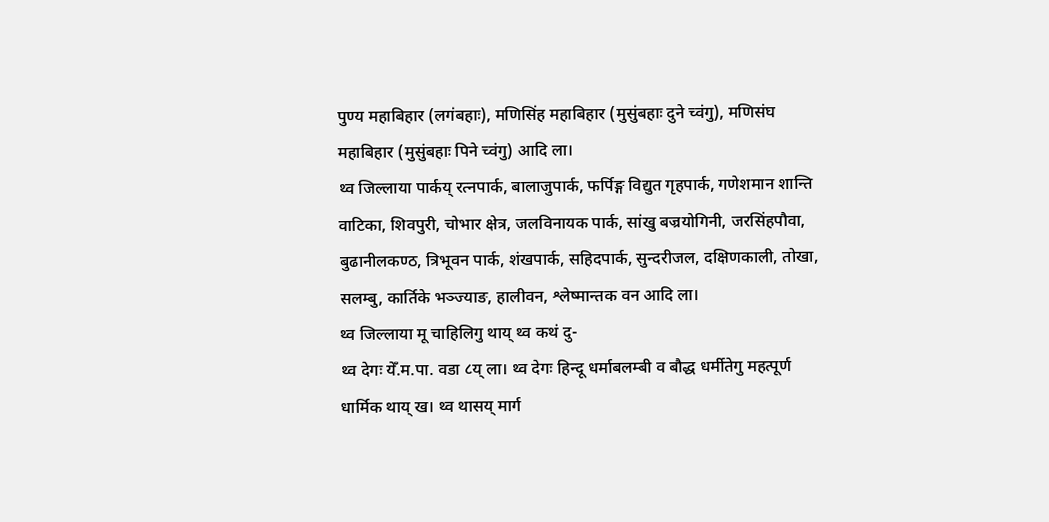पुण्य महाबिहार (लगंबहाः), मणिसिंह महाबिहार (मुसुंबहाः दुने च्वंगु), मणिसंघ महाबिहार (मुसुंबहाः पिने च्वंगु) आदि ला।
थ्व जिल्लाया पार्कय् रत्नपार्क, बालाजुपार्क, फर्पिङ्ग विद्युत गृहपार्क, गणेशमान शान्ति वाटिका, शिवपुरी, चोभार क्षेत्र, जलविनायक पार्क, सांखु बज्रयोगिनी, जरसिंहपौवा, बुढानीलकण्ठ, त्रिभूवन पार्क, शंखपार्क, सहिदपार्क, सुन्दरीजल, दक्षिणकाली, तोखा, सलम्बु, कार्तिके भञ्ज्याङ, हालीवन, श्लेष्मान्तक वन आदि ला।
थ्व जिल्लाया मू चाहिलिगु थाय् थ्व कथं दु-
थ्व देगः येँ.म.पा. वडा ८य् ला। थ्व देगः हिन्दू धर्माबलम्बी व बौद्ध धर्मीतेगु महत्पूर्ण धार्मिक थाय् ख। थ्व थासय् मार्ग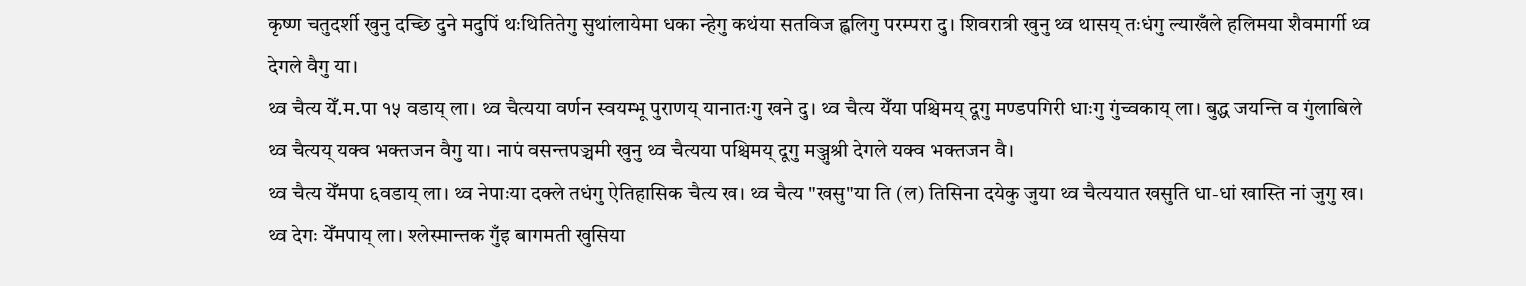कृष्ण चतुदर्शी खुनु दच्छि दुने मदुपिं थःथितितेगु सुथांलायेमा धका न्हेगु कथंया सतविज ह्वलिगु परम्परा दु। शिवरात्री खुनु थ्व थासय् तःधंगु ल्याखँले हलिमया शैवमार्गी थ्व देगले वैगु या।
थ्व चैत्य येँ.म.पा १५ वडाय् ला। थ्व चैत्यया वर्णन स्वयम्भू पुराणय् यानातःगु खने दु। थ्व चैत्य येँया पश्चिमय् दूगु मण्डपगिरी धाःगु गुंच्वकाय् ला। बुद्ध जयन्ति व गुंलाबिले थ्व चैत्यय् यक्व भक्तजन वैगु या। नापं वसन्तपञ्चमी खुनु थ्व चैत्यया पश्चिमय् दूगु मञ्जुश्री देगले यक्व भक्तजन वै।
थ्व चैत्य येँमपा ६वडाय् ला। थ्व नेपाःया दक्ले तधंगु ऐतिहासिक चैत्य ख। थ्व चैत्य "खसु"या ति (ल) तिसिना दयेकु जुया थ्व चैत्ययात खसुति धा-धां खास्ति नां जुगु ख।
थ्व देगः येँमपाय् ला। श्लेस्मान्तक गुँइ बागमती खुसिया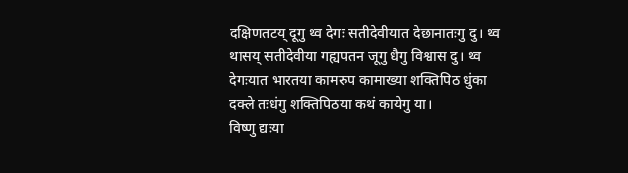दक्षिणतटय् दूगु थ्व देगः सतीदेवीयात देछानातःगु दु। थ्व थासय् सतीदेवीया गह्यपतन जूगु धैगु विश्वास दु। थ्व देगःयात भारतया कामरुप कामाख्या शक्तिपिठ धुंका दक्ले तःधंगु शक्तिपिठया कथं कायेगु या।
विष्णु द्यःया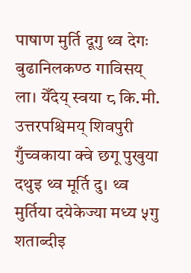पाषाण मुर्ति दूगु थ्व देगः बुढानिलकण्ठ गाविसय् ला। येँदेय् स्वया ८ कि.मी. उत्तरपश्चिमय् शिवपुरी गुँच्वकाया क्वे छगू पुखुया दथुइ थ्व मूर्ति दु। थ्व मुर्तिया दयेकेज्या मध्य ५गु शताब्दीइ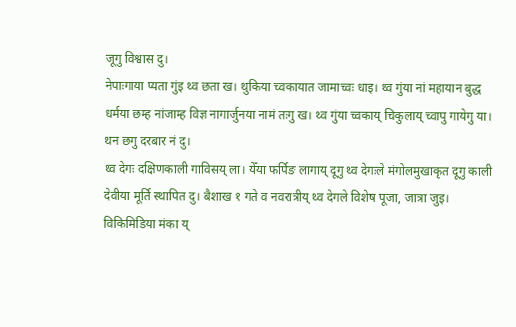जूगु विश्वास दु।
नेपाःगाया प्यता गुंइ थ्व छता ख। थुकिया च्वकायात जामाच्वः धाइ। थ्व गुंया नां महायान बुद्ध धर्मया छम्ह नांजाम्ह विज्ञ नागार्जुनया नामं तःगु ख। थ्व गुंया च्वकाय् चिकुलाय् च्वापु गायेगु या। थन छगु दरबार नं दु।
थ्व देगः दक्षिणकाली गाविसय् ला। येँया फर्पिङ लागाय् दूगु थ्व देगःले मंगोलमुखाकृत दूगु काली देवीया मूर्ति स्थापित दु। बैशाख १ गते व नवरात्रीय् थ्व देगले विशेष पूजा, जात्रा जुइ।
विकिमिडिया मंका य्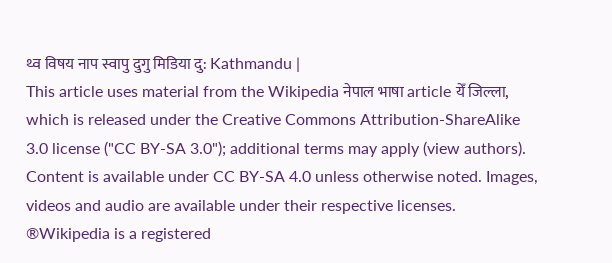थ्व विषय नाप स्वापु दुगु मिडिया दु: Kathmandu |
This article uses material from the Wikipedia नेपाल भाषा article येँ जिल्ला, which is released under the Creative Commons Attribution-ShareAlike 3.0 license ("CC BY-SA 3.0"); additional terms may apply (view authors). Content is available under CC BY-SA 4.0 unless otherwise noted. Images, videos and audio are available under their respective licenses.
®Wikipedia is a registered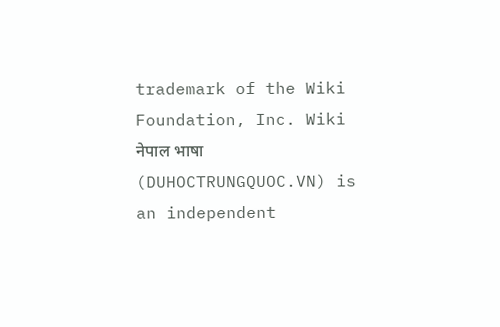trademark of the Wiki Foundation, Inc. Wiki नेपाल भाषा (DUHOCTRUNGQUOC.VN) is an independent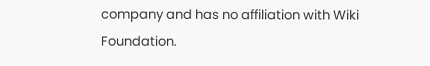company and has no affiliation with Wiki Foundation.